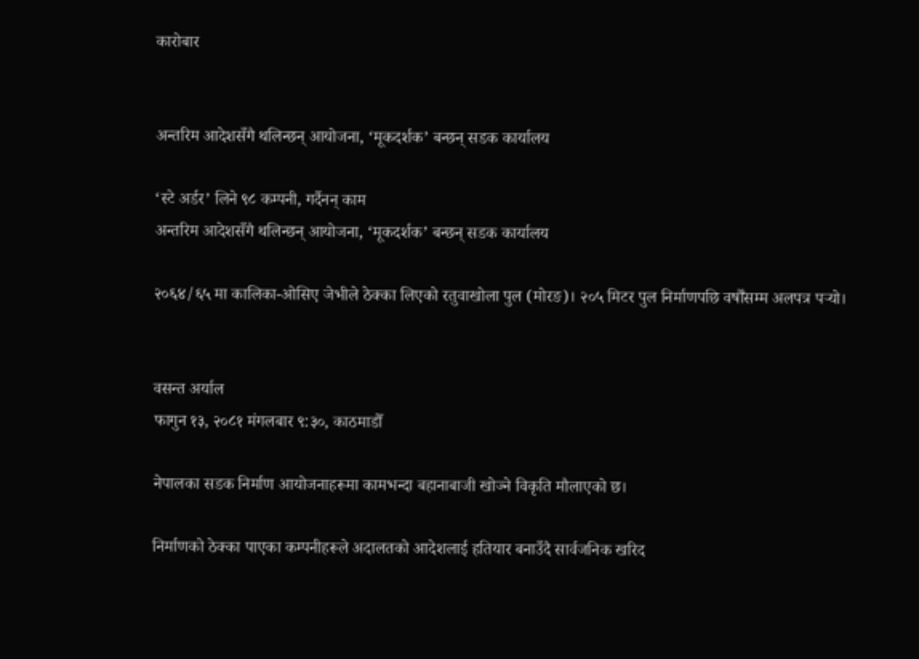कारोबार


अन्तरिम आदेशसँगै थलिन्छन् आयोजना, ‘मूकदर्शक’ बन्छन् सडक कार्यालय

‘स्टे अर्डर’ लिने ९८ कम्पनी, गर्दैनन् काम
अन्तरिम आदेशसँगै थलिन्छन् आयोजना, ‘मूकदर्शक’ बन्छन् सडक कार्यालय

२०६४/६५ मा कालिका-ओसिए जेभीले ठेक्का लिएको रतुवाखोला पुल (मोरङ)। २०५ मिटर पुल निर्माणपछि वर्षौँसम्म अलपत्र पर्‍यो।


वसन्त अर्याल
फागुन १३, २०८१ मंगलबार ९:३०, काठमाडौँ

नेपालका सडक निर्माण आयोजनाहरूमा कामभन्दा बहानाबाजी खोज्ने विकृति मौलाएको छ।

निर्माणको ठेक्का पाएका कम्पनीहरूले अदालतको आदेशलाई हतियार बनाउँदै सार्वजनिक खरिद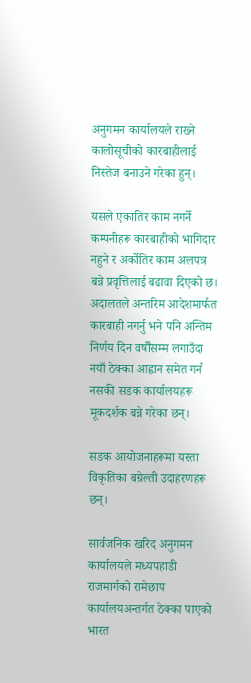अनुगमन कार्यालयले राख्ने कालोसूचीको कारबाहीलाई निस्तेज बनाउने गरेका हुन्।

यसले एकातिर काम नगर्ने कम्पनीहरू कारबाहीको भागिदार नहुने र अर्कोतिर काम अलपत्र बन्ने प्रवृत्तिलाई बढावा दिएको छ। अदालतले अन्तरिम आदेशमार्फत कारबाही नगर्नु भने पनि अन्तिम निर्णय दिन वर्षौँसम्म लगाउँदा नयाँ ठेक्का आह्वान समेत गर्न नसकी सडक कार्यालयहरू मूकदर्शक बन्ने गरेका छन्।

सडक आयोजनाहरूमा यस्ता विकृतिका बग्रेल्ती उदाहरणहरू छन्।

सार्वजनिक खरिद अनुगमन कार्यालयले मध्यपहाडी राजमार्गको रामेछाप कार्यालयअन्तर्गत ठेक्का पाएको भारत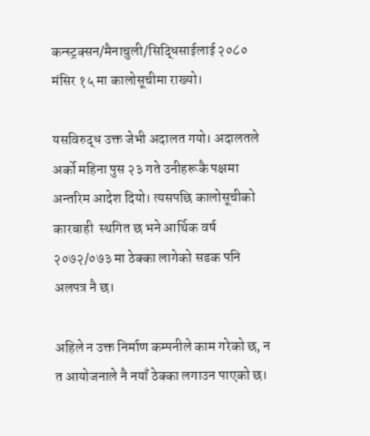कन्स्ट्रक्सन/मैनाचुली/सिद्धिसाईलाई २०८० मंसिर १५ मा कालोसूचीमा राख्यो।

यसविरुद्ध उक्त जेभी अदालत गयो। अदालतले अर्को महिना पुस २३ गते उनीहरूकै पक्षमा अन्तरिम आदेश दियो। त्यसपछि कालोसूचीको कारबाही  स्थगित छ भने आर्थिक वर्ष २०७२/०७३ मा ठेक्का लागेको सडक पनि अलपत्र नै छ।

अहिले न उक्त निर्माण कम्पनीले काम गरेको छ, न त आयोजनाले नै नयाँ ठेक्का लगाउन पाएको छ।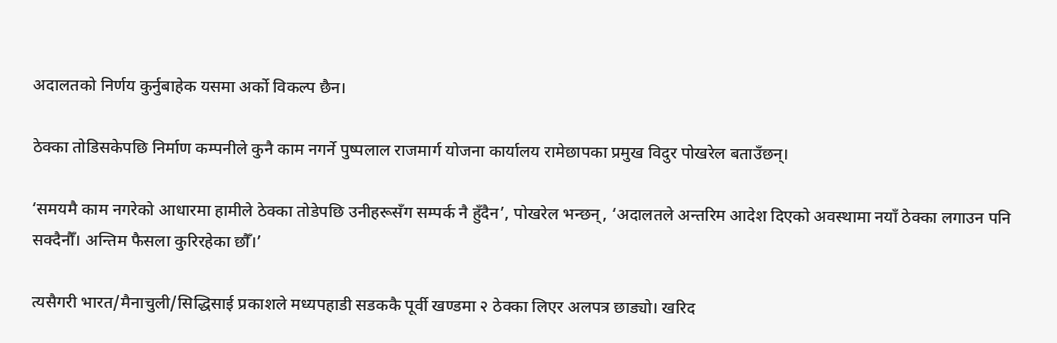अदालतको निर्णय कुर्नुबाहेक यसमा अर्को विकल्प छैन।

ठेक्का तोडिसकेपछि निर्माण कम्पनीले कुनै काम नगर्ने पुष्पलाल राजमार्ग योजना कार्यालय रामेछापका प्रमुख विदुर पोखरेल बताउँछन्।

‘समयमै काम नगरेको आधारमा हामीले ठेक्का तोडेपछि उनीहरूसँग सम्पर्क नै हुँदैन’, पोखरेल भन्छन्, ‘अदालतले अन्तरिम आदेश दिएको अवस्थामा नयाँ ठेक्का लगाउन पनि सक्दैनौँ। अन्तिम फैसला कुरिरहेका छौँ।’

त्यसैगरी भारत/मैनाचुली/सिद्धिसाई प्रकाशले मध्यपहाडी सडककै पूर्वी खण्डमा २ ठेक्का लिएर अलपत्र छाड्यो। खरिद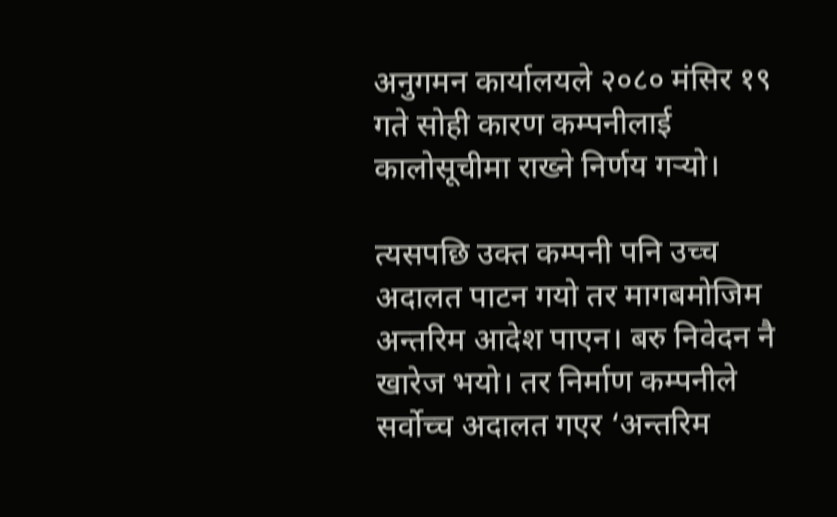अनुगमन कार्यालयले २०८० मंसिर १९ गते सोही कारण कम्पनीलाई कालोसूचीमा राख्ने निर्णय गर्‍यो।

त्यसपछि उक्त कम्पनी पनि उच्च अदालत पाटन गयो तर मागबमोजिम अन्तरिम आदेश पाएन। बरु निवेदन नै खारेज भयो। तर निर्माण कम्पनीले सर्वोच्च अदालत गएर ‘अन्तरिम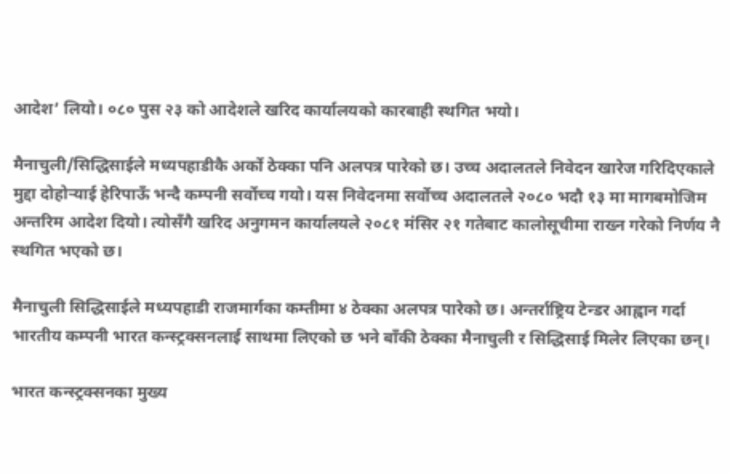आदेश’ लियो। ०८० पुस २३ को आदेशले खरिद कार्यालयको कारबाही स्थगित भयो।

मैनाचुली/सिद्धिसाईले मध्यपहाडीकै अर्को ठेक्का पनि अलपत्र पारेको छ। उच्च अदालतले निवेदन खारेज गरिदिएकाले मुद्दा दोहोर्‍याई हेरिपाऊँ भन्दै कम्पनी सर्वोच्च गयो। यस निवेदनमा सर्वोच्च अदालतले २०८० भदौ १३ मा मागबमोजिम अन्तरिम आदेश दियो। त्योसँगै खरिद अनुगमन कार्यालयले २०८१ मंसिर २१ गतेबाट कालोसूचीमा राख्न गरेको निर्णय नै स्थगित भएको छ।

मैनाचुली सिद्धिसाईले मध्यपहाडी राजमार्गका कम्तीमा ४ ठेक्का अलपत्र पारेको छ। अन्तर्राष्ट्रिय टेन्डर आह्वान गर्दा भारतीय कम्पनी भारत कन्स्ट्रक्सनलाई साथमा लिएको छ भने बाँकी ठेक्का मैनाचुली र सिद्धिसाई मिलेर लिएका छन्।

भारत कन्स्ट्रक्सनका मुख्य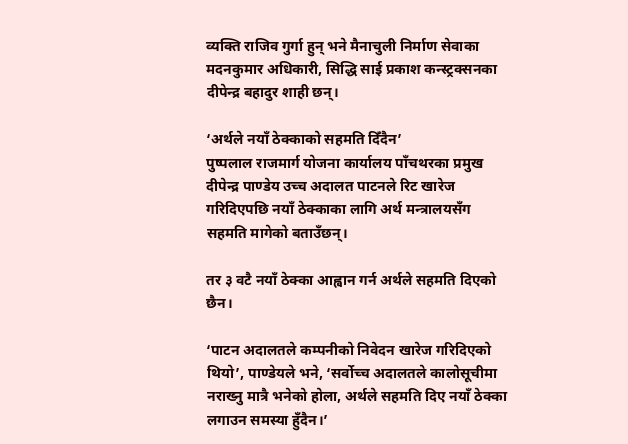व्यक्ति राजिव गुर्गा हुन् भने मैनाचुली निर्माण सेवाका मदनकुमार अधिकारी, सिद्धि साई प्रकाश कन्स्ट्रक्सनका दीपेन्द्र बहादुर शाही छन्।

‘अर्थले नयाँ ठेक्काको सहमति दिँदैन’
पुष्पलाल राजमार्ग योजना कार्यालय पाँचथरका प्रमुख दीपेन्द्र पाण्डेय उच्च अदालत पाटनले रिट खारेज गरिदिएपछि नयाँ ठेक्काका लागि अर्थ मन्त्रालयसँग सहमति मागेको बताउँछन्।

तर ३ वटै नयाँ ठेक्का आह्वान गर्न अर्थले सहमति दिएको छैन।

‘पाटन अदालतले कम्पनीको निवेदन खारेज गरिदिएको थियो’, पाण्डेयले भने, ‘सर्वोच्च अदालतले कालोसूचीमा नराख्नु मात्रै भनेको होला, अर्थले सहमति दिए नयाँ ठेक्का लगाउन समस्या हुँदैन।’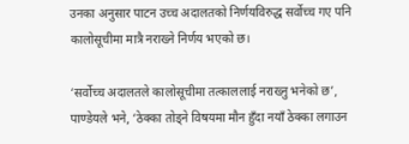उनका अनुसार पाटन उच्च अदालतको निर्णयविरुद्ध सर्वोच्च गए पनि कालोसूचीमा मात्रै नराख्ने निर्णय भएको छ।

‘सर्वोच्च अदालतले कालोसूचीमा तत्काललाई नराख्नु भनेको छ’, पाण्डेयले भने, ‘ठेक्का तोड्ने विषयमा मौन हुँदा नयाँ ठेक्का लगाउन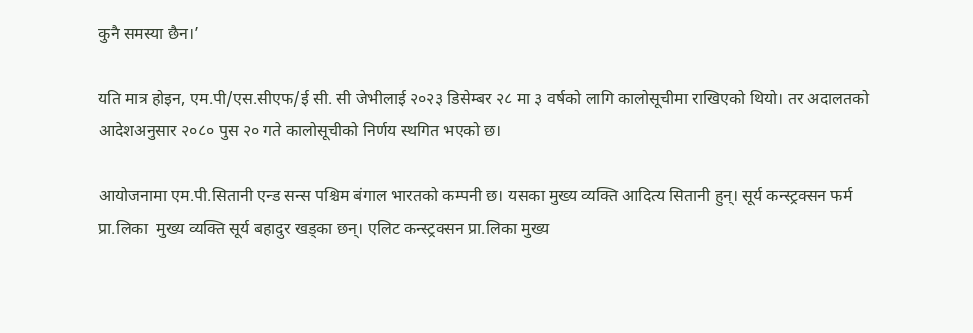कुनै समस्या छैन।’

यति मात्र होइन, एम.पी/एस.सीएफ/ई सी. सी जेभीलाई २०२३ डिसेम्बर २८ मा ३ वर्षको लागि कालोसूचीमा राखिएको थियो। तर अदालतको आदेशअनुसार २०८० पुस २० गते कालोसूचीको निर्णय स्थगित भएको छ।

आयोजनामा एम.पी.सितानी एन्ड सन्स पश्चिम बंगाल भारतको कम्पनी छ। यसका मुख्य व्यक्ति आदित्य सितानी हुन्। सूर्य कन्स्ट्रक्सन फर्म प्रा.लिका  मुख्य व्यक्ति सूर्य बहादुर खड्का छन्। एलिट कन्स्ट्रक्सन प्रा.लिका मुख्य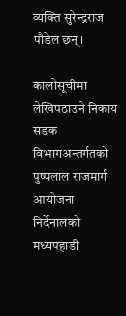व्यक्ति सुरेन्द्रराज पौडेल छन्।

कालोसूचीमा लेखिपठाउने निकाय सडक विभागअन्तर्गतको पुष्पलाल राजमार्ग आयोजना निर्देनालको मध्यपहाडी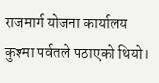राजमार्ग योजना कार्यालय कुश्मा पर्वतले पठाएको थियो।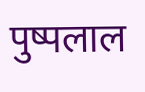पुष्पलाल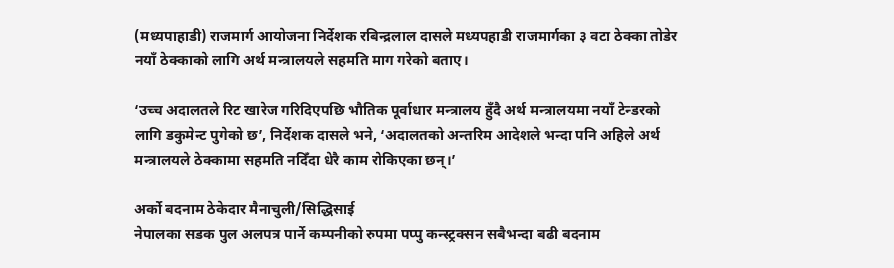(मध्यपाहाडी) राजमार्ग आयोजना निर्देशक रबिन्द्रलाल दासले मध्यपहाडी राजमार्गका ३ वटा ठेक्का तोडेर नयाँ ठेक्काको लागि अर्थ मन्त्रालयले सहमति माग गरेको बताए।

‘उच्च अदालतले रिट खारेज गरिदिएपछि भौतिक पूर्वाधार मन्त्रालय हुँदै अर्थ मन्त्रालयमा नयाँ टेन्डरको लागि डकुमेन्ट पुगेको छ’, निर्देशक दासले भने, ‘अदालतको अन्तरिम आदेशले भन्दा पनि अहिले अर्थ मन्त्रालयले ठेक्कामा सहमति नदिँदा धेरै काम रोकिएका छन्।’

अर्को बदनाम ठेकेदार मैनाचुली/सिद्धिसाई
नेपालका सडक पुल अलपत्र पार्ने कम्पनीको रुपमा पप्पु कन्स्ट्रक्सन सबैभन्दा बढी बदनाम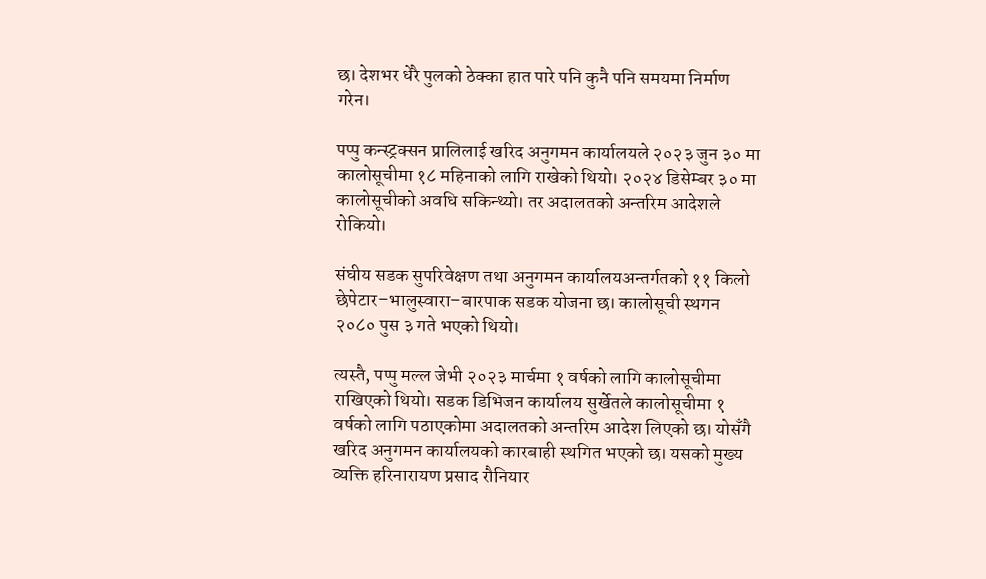छ। देशभर धेरै पुलको ठेक्का हात पारे पनि कुनै पनि समयमा निर्माण गरेन।

पप्पु कन्स्ट्रक्सन प्रालिलाई खरिद अनुगमन कार्यालयले २०२३ जुन ३० मा कालोसूचीमा १८ महिनाको लागि राखेको थियो। २०२४ डिसेम्बर ३० मा कालोसूचीको अवधि सकिन्थ्यो। तर अदालतको अन्तरिम आदेशले रोकियो।

संघीय सडक सुपरिवेक्षण तथा अनुगमन कार्यालयअन्तर्गतको ११ किलो छेपेटार–भालुस्वारा–बारपाक सडक योजना छ। कालोसूची स्थगन २०८० पुस ३ गते भएको थियो।

त्यस्तै, पप्पु मल्ल जेभी २०२३ मार्चमा १ वर्षको लागि कालोसूचीमा राखिएको थियो। सडक डिभिजन कार्यालय सुर्खेतले कालोसूचीमा १ वर्षको लागि पठाएकोमा अदालतको अन्तरिम आदेश लिएको छ। योसँगै खरिद अनुगमन कार्यालयको कारबाही स्थगित भएको छ। यसको मुख्य व्यक्ति हरिनारायण प्रसाद रौनियार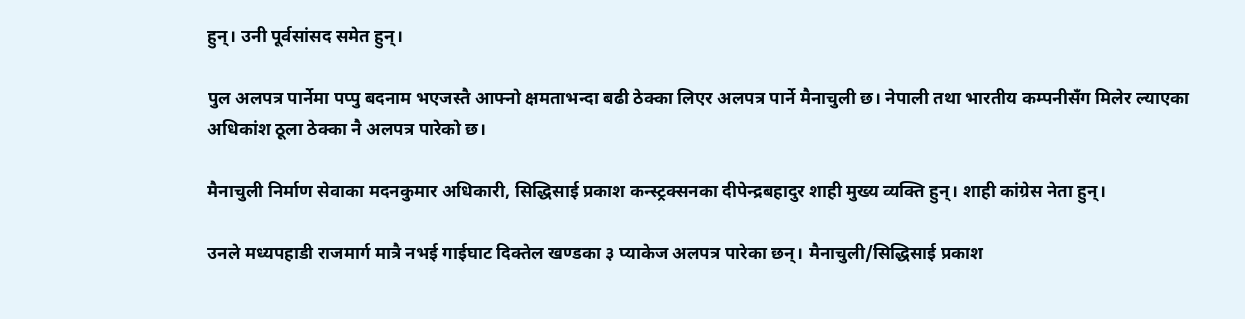हुन्। उनी पूर्वसांसद समेत हुन्।

पुल अलपत्र पार्नेमा पप्पु बदनाम भएजस्तै आफ्नो क्षमताभन्दा बढी ठेक्का लिएर अलपत्र पार्ने मैनाचुली छ। नेपाली तथा भारतीय कम्पनीसँग मिलेर ल्याएका अधिकांश ठूला ठेक्का नै अलपत्र पारेको छ।

मैनाचुली निर्माण सेवाका मदनकुमार अधिकारी, सिद्धिसाई प्रकाश कन्स्ट्रक्सनका दीपेन्द्रबहादुर शाही मुख्य व्यक्ति हुन्। शाही कांग्रेस नेता हुन्।

उनले मध्यपहाडी राजमार्ग मात्रै नभई गाईघाट दिक्तेल खण्डका ३ प्याकेज अलपत्र पारेका छन्। मैनाचुली/सिद्धिसाई प्रकाश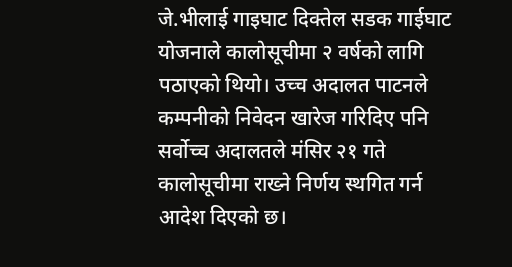जे.भीलाई गाइघाट दिक्तेल सडक गाईघाट योजनाले कालोसूचीमा २ वर्षको लागि पठाएको थियो। उच्च अदालत पाटनले कम्पनीको निवेदन खारेज गरिदिए पनि सर्वोच्च अदालतले मंसिर २१ गते कालोसूचीमा राख्ने निर्णय स्थगित गर्न आदेश दिएको छ।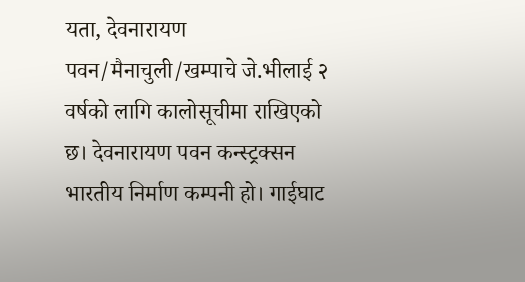यता, देवनारायण पवन/मैनाचुली/खम्पाचे जे.भीलाई २ वर्षको लागि कालोसूचीमा राखिएको छ। देवनारायण पवन कन्स्ट्रक्सन भारतीय निर्माण कम्पनी हो। गाईघाट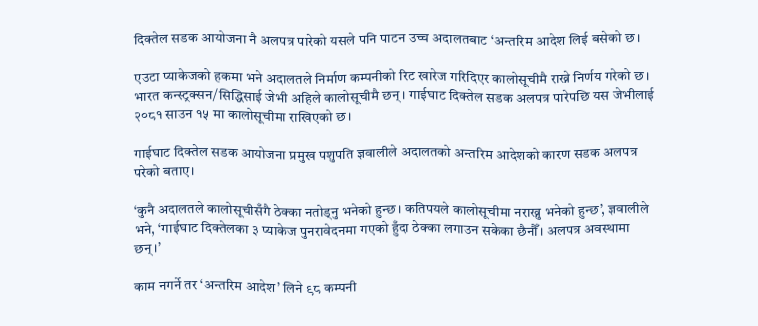दिक्तेल सडक आयोजना नै अलपत्र पारेको यसले पनि पाटन उच्च अदालतबाट ‘अन्तरिम आदेश लिई बसेको छ।

एउटा प्याकेजको हकमा भने अदालतले निर्माण कम्पनीको रिट खारेज गरिदिएर कालोसूचीमै राख्ने निर्णय गरेको छ। भारत कन्स्ट्रक्सन/सिद्धिसाई जेभी अहिले कालोसूचीमै छन्। गाईघाट दिक्तेल सडक अलपत्र पारेपछि यस जेभीलाई २०८१ साउन १५ मा कालोसूचीमा राखिएको छ।

गाईघाट दिक्तेल सडक आयोजना प्रमुख पशुपति ज्ञवालीले अदालतको अन्तरिम आदेशको कारण सडक अलपत्र परेको बताए।

‘कुनै अदालतले कालोसूचीसँगै ठेक्का नतोड्नु भनेको हुन्छ। कतिपयले कालोसूचीमा नराख्नु भनेको हुन्छ’, ज्ञवालीले भने, ‘गाईघाट दिक्तेलका ३ प्याकेज पुनरावेदनमा गएको हुँदा ठेक्का लगाउन सकेका छैनौँ। अलपत्र अवस्थामा छन्।’

काम नगर्ने तर ‘अन्तरिम आदेश’ लिने ९८ कम्पनी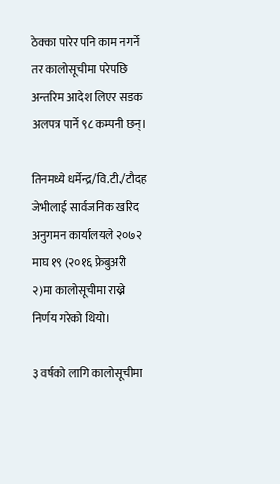ठेक्का पारेर पनि काम नगर्ने तर कालोसूचीमा परेपछि अन्तरिम आदेश लिएर सडक अलपत्र पार्ने ९८ कम्पनी छन्।

तिनमध्ये धर्मेन्द्र/वि.टी./टौदह जेभीलाई सार्वजनिक खरिद अनुगमन कार्यालयले २०७२ माघ १९ (२०१६ फ्रेबुअरी २)मा कालोसूचीमा राख्ने निर्णय गरेको थियो।

३ वर्षको लागि कालोसूचीमा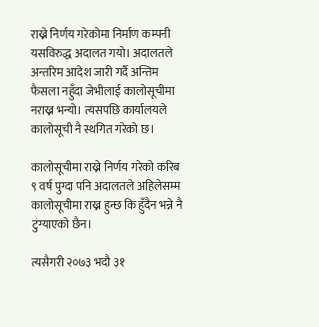राख्ने निर्णय गरेकोमा निर्माण कम्पनी यसविरुद्ध अदालत गयो। अदालतले अन्तरिम आदेश जारी गर्दै अन्तिम फैसला नहुँदा जेभीलाई कालोसूचीमा नराख्न भन्यो। त्यसपछि कार्यालयले कालोसूची नै स्थगित गरेको छ।

कालोसूचीमा राख्ने निर्णय गरेको करिब ९ वर्ष पुग्दा पनि अदालतले अहिलेसम्म कालोसूचीमा राख्न हुन्छ कि हुँदैन भन्ने नै टुंग्याएको छैन।

त्यसैगरी २०७३ भदौ ३१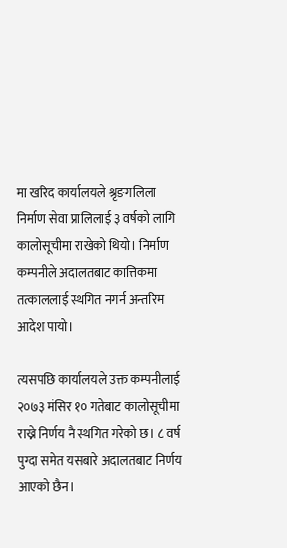मा खरिद कार्यालयले श्रृङगलिला निर्माण सेवा प्रालिलाई ३ वर्षको लागि कालोसूचीमा राखेको थियो। निर्माण कम्पनीले अदालतबाट कात्तिकमा तत्काललाई स्थगित नगर्न अन्तरिम आदेश पायो।

त्यसपछि कार्यालयले उक्त कम्पनीलाई २०७३ मंसिर १० गतेबाट कालोसूचीमा राख्ने निर्णय नै स्थगित गरेको छ। ८ वर्ष पुग्दा समेत यसबारे अदालतबाट निर्णय आएको छैन।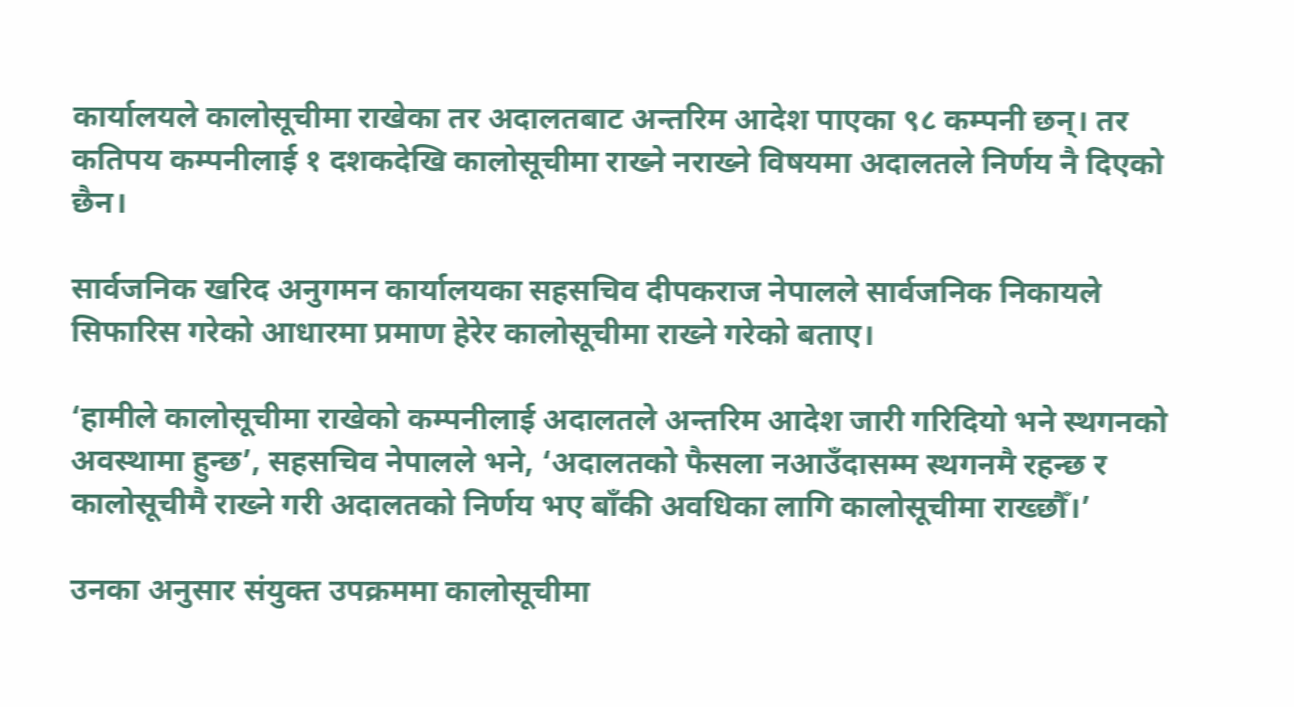कार्यालयले कालोसूचीमा राखेका तर अदालतबाट अन्तरिम आदेश पाएका ९८ कम्पनी छन्। तर कतिपय कम्पनीलाई १ दशकदेखि कालोसूचीमा राख्ने नराख्ने विषयमा अदालतले निर्णय नै दिएको छैन।

सार्वजनिक खरिद अनुगमन कार्यालयका सहसचिव दीपकराज नेपालले सार्वजनिक निकायले सिफारिस गरेको आधारमा प्रमाण हेरेर कालोसूचीमा राख्ने गरेको बताए।

‘हामीले कालोसूचीमा राखेको कम्पनीलाई अदालतले अन्तरिम आदेश जारी गरिदियो भने स्थगनको अवस्थामा हुन्छ’, सहसचिव नेपालले भने, ‘अदालतको फैसला नआउँदासम्म स्थगनमै रहन्छ र कालोसूचीमै राख्ने गरी अदालतको निर्णय भए बाँकी अवधिका लागि कालोसूचीमा राख्छौँ।’

उनका अनुसार संयुक्त उपक्रममा कालोसूचीमा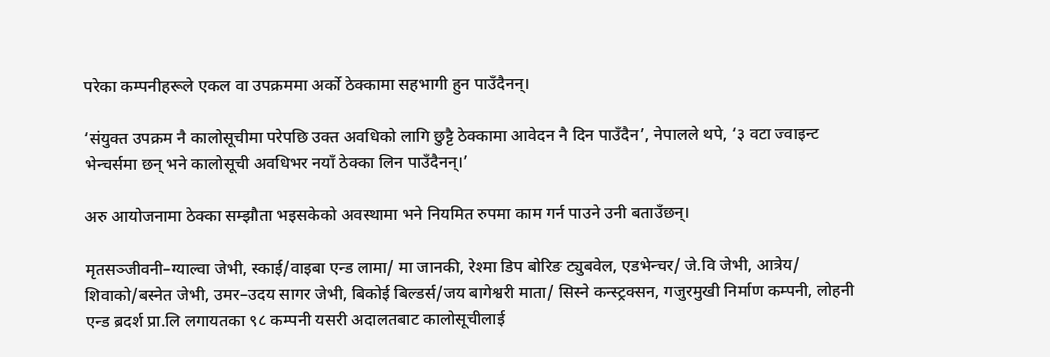परेका कम्पनीहरूले एकल वा उपक्रममा अर्को ठेक्कामा सहभागी हुन पाउँदैनन्।

‘संयुक्त उपक्रम नै कालोसूचीमा परेपछि उक्त अवधिको लागि छुट्टै ठेक्कामा आवेदन नै दिन पाउँदैन’, नेपालले थपे, ‘३ वटा ज्वाइन्ट भेन्चर्समा छन् भने कालोसूची अवधिभर नयाँ ठेक्का लिन पाउँदैनन्।’

अरु आयोजनामा ठेक्का सम्झौता भइसकेको अवस्थामा भने नियमित रुपमा काम गर्न पाउने उनी बताउँछन्।

मृतसञ्जीवनी–ग्याल्वा जेभी, स्काई/वाइबा एन्ड लामा/ मा जानकी, रेश्मा डिप बोरिङ ट्युबवेल, एडभेन्चर/ जे.वि जेभी, आत्रेय/ शिवाको/बस्नेत जेभी, उमर–उदय सागर जेभी, बिकोई बिल्डर्स/जय बागेश्वरी माता/ सिस्ने कन्स्ट्रक्सन, गजुरमुखी निर्माण कम्पनी, लोहनी एन्ड ब्रदर्श प्रा.लि लगायतका ९८ कम्पनी यसरी अदालतबाट कालोसूचीलाई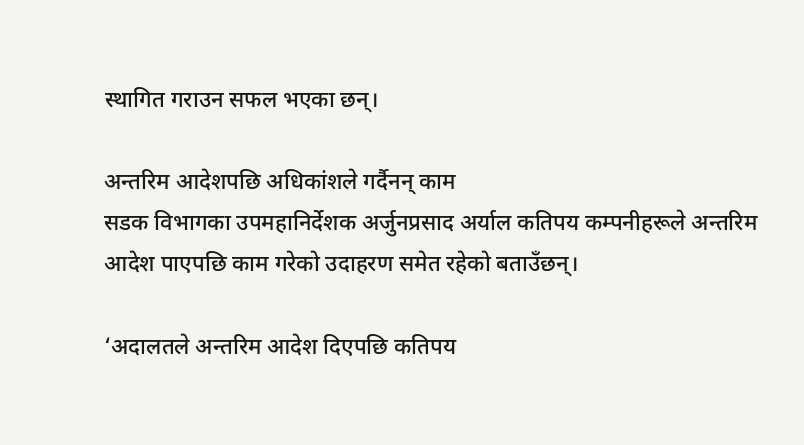स्थागित गराउन सफल भएका छन्।

अन्तरिम आदेशपछि अधिकांशले गर्दैनन् काम
सडक विभागका उपमहानिर्देशक अर्जुनप्रसाद अर्याल कतिपय कम्पनीहरूले अन्तरिम आदेश पाएपछि काम गरेको उदाहरण समेत रहेको बताउँछन्।

‘अदालतले अन्तरिम आदेश दिएपछि कतिपय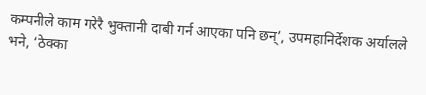कम्पनीले काम गरेरै भुक्तानी दाबी गर्न आएका पनि छन्’, उपमहानिर्देशक अर्यालले भने, ‘ठेक्का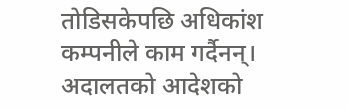तोडिसकेपछि अधिकांश कम्पनीले काम गर्दैनन्। अदालतको आदेशको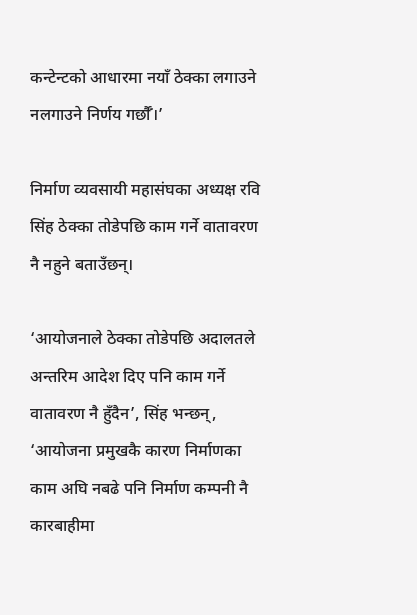कन्टेन्टको आधारमा नयाँ ठेक्का लगाउने नलगाउने निर्णय गर्छौँ।’

निर्माण व्यवसायी महासंघका अध्यक्ष रवि सिंह ठेक्का तोडेपछि काम गर्ने वातावरण नै नहुने बताउँछन्।

‘आयोजनाले ठेक्का तोडेपछि अदालतले अन्तरिम आदेश दिए पनि काम गर्ने वातावरण नै हुँदैन’, सिंह भन्छन्, ‘आयोजना प्रमुखकै कारण निर्माणका काम अघि नबढे पनि निर्माण कम्पनी नै कारबाहीमा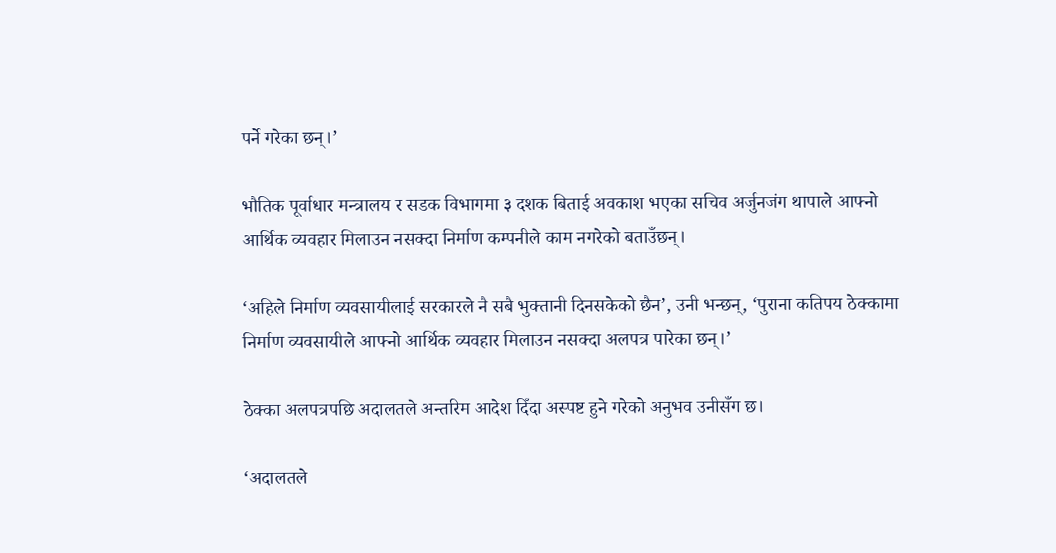पर्ने गरेका छन्।’

भौतिक पूर्वाधार मन्त्रालय र सडक विभागमा ३ दशक बिताई अवकाश भएका सचिव अर्जुनजंग थापाले आफ्नो आर्थिक व्यवहार मिलाउन नसक्दा निर्माण कम्पनीले काम नगरेको बताउँछन्।

‘अहिले निर्माण व्यवसायीलाई सरकारले नै सबै भुक्तानी दिनसकेको छैन’, उनी भन्छन्, ‘पुराना कतिपय ठेक्कामा निर्माण व्यवसायीले आफ्नो आर्थिक व्यवहार मिलाउन नसक्दा अलपत्र पारेका छन्।’

ठेक्का अलपत्रपछि अदालतले अन्तरिम आदेश दिँदा अस्पष्ट हुने गरेको अनुभव उनीसँग छ।

‘अदालतले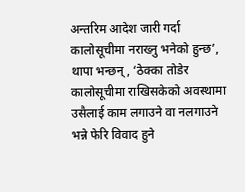अन्तरिम आदेश जारी गर्दा कालोसूचीमा नराख्नु भनेको हुन्छ’, थापा भन्छन्, ‘ठेक्का तोडेर कालोसूचीमा राखिसकेको अवस्थामा उसैलाई काम लगाउने वा नलगाउने भन्ने फेरि विवाद हुने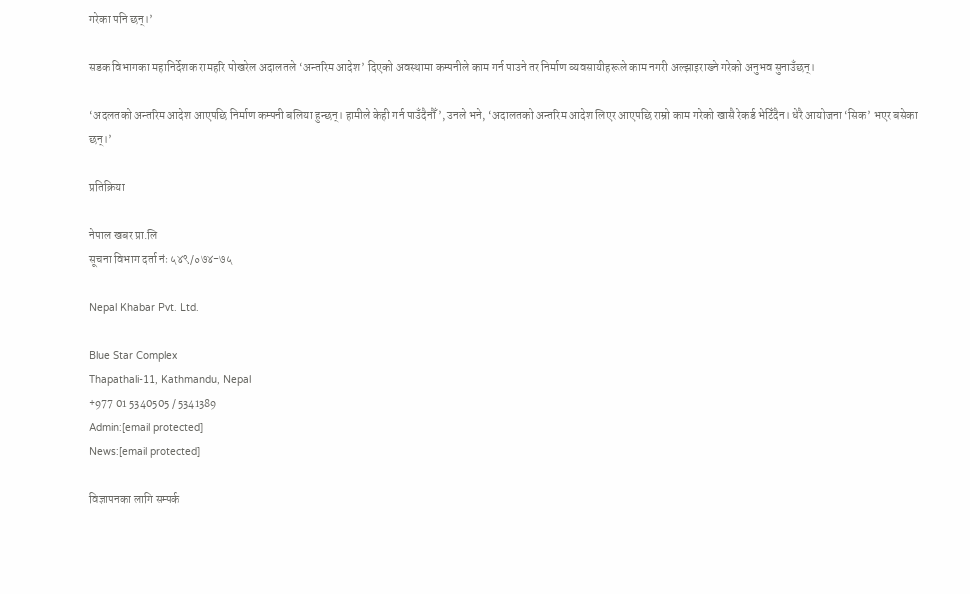गरेका पनि छन्।’

सडक विभागका महानिर्देशक रामहरि पोखरेल अदालतले ‘अन्तरिम आदेश’ दिएको अवस्थामा कम्पनीले काम गर्न पाउने तर निर्माण व्यवसायीहरूले काम नगरी अल्झाइराख्ने गरेको अनुभव सुनाउँछन्।

‘अदलतको अन्तरिम आदेश आएपछि निर्माण कम्पनी बलिया हुन्छन्। हामीले केही गर्न पाउँदैनौँ’, उनले भने, ‘अदालतको अन्तरिम आदेश लिएर आएपछि राम्रो काम गरेको खासै रेकर्ड भेटिँदैन। धेरै आयोजना ‘सिक’ भएर बसेका छन्।’

प्रतिक्रिया

नेपाल खबर प्रा.लि
सूचना विभाग दर्ता नंः ५४९/०७४-७५

Nepal Khabar Pvt. Ltd.

Blue Star Complex
Thapathali-11, Kathmandu, Nepal
+977 01 5340505 / 5341389
Admin:[email protected]
News:[email protected]

विज्ञापनका लागि सम्पर्क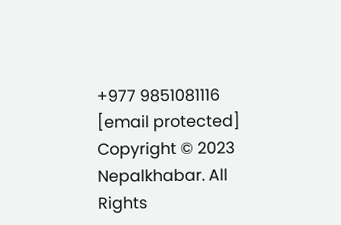+977 9851081116
[email protected]
Copyright © 2023 Nepalkhabar. All Rights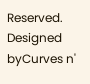Reserved. Designed byCurves n'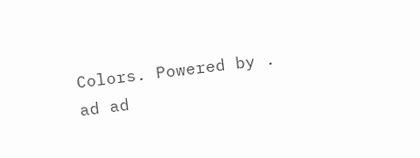Colors. Powered by .
ad ad